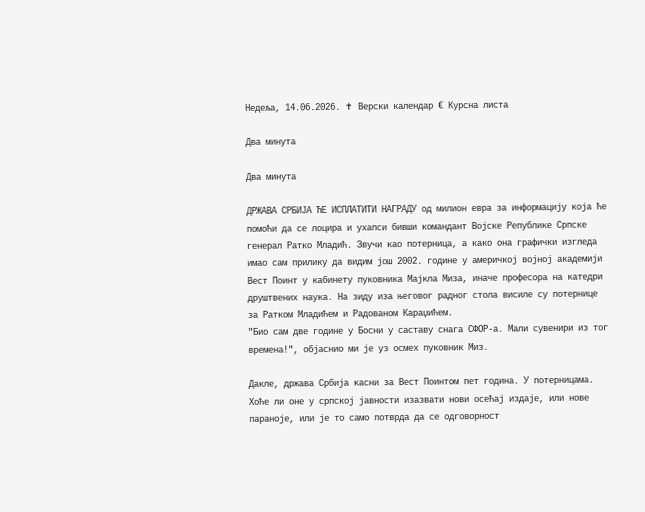Недеља, 14.06.2026. ✝ Верски календар € Курсна листа

Два минута

Два минута

ДРЖАВА СРБИЈА ЋЕ ИСПЛАТИТИ НАГРАДУ од милион евра за информацију која ће помоћи да се лоцира и ухапси бивши командант Војске Републике Српске генерал Ратко Младић. Звучи као потерница, а како она графички изгледа имао сам прилику да видим још 2002. године у америчкој војној академији Вест Поинт у кабинету пуковника Мајкла Миза, иначе професора на катедри друштвених наука. На зиду иза његовог радног стола висиле су потернице за Ратком Младићем и Радованом Караџићем.
"Био сам две године у Босни у саставу снага СФОР-а. Мали сувенири из тог времена!", објаснио ми је уз осмех пуковник Миз.

Дакле, држава Србија касни за Вест Поинтом пет година. У потерницама. Хоће ли оне у српској јавности изазвати нови осећај издаје, или нове параноје, или је то само потврда да се одговорност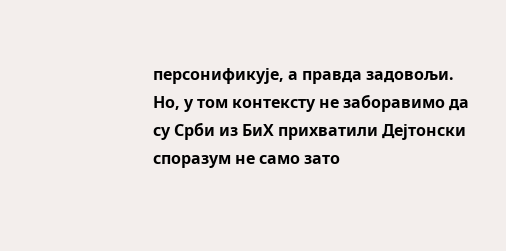персонификује, а правда задовољи. Но, у том контексту не заборавимо да су Срби из БиХ прихватили Дејтонски споразум не само зато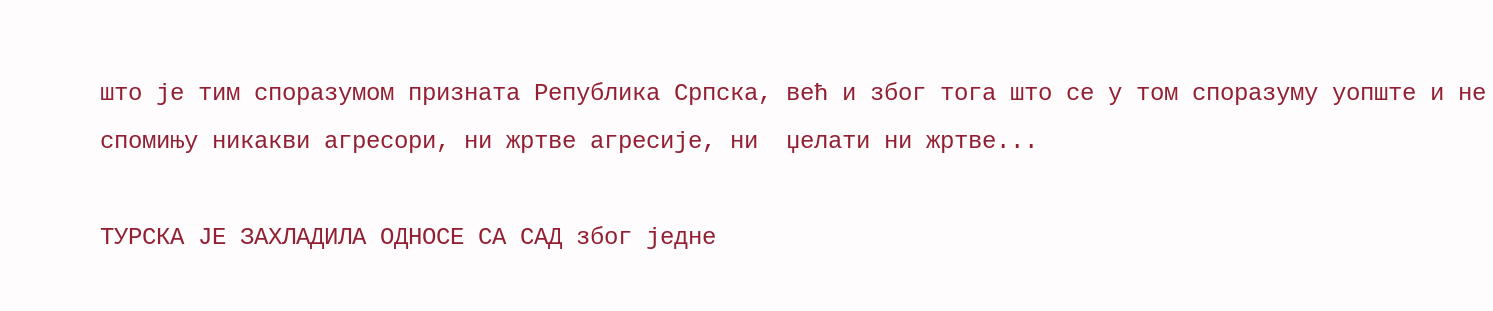што је тим споразумом призната Република Српска, већ и због тога што се у том споразуму уопште и не спомињу никакви агресори, ни жртве агресије, ни  џелати ни жртве...

ТУРСКА ЈЕ ЗАХЛАДИЛА ОДНОСЕ СА САД због једне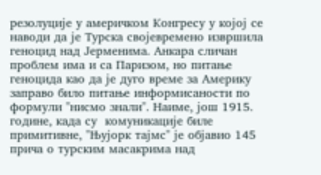резолуције у америчком Конгресу у којој се наводи да је Турска својевремено извршила геноцид над Јерменима. Анкара сличан проблем има и са Паризом, но питање геноцида као да је дуго време за Америку заправо било питање информисаности по формули "нисмо знали". Наиме, још 1915. године, када су  комуникације биле примитивне, "Њујорк тајмс" је објавио 145 прича о турским масакрима над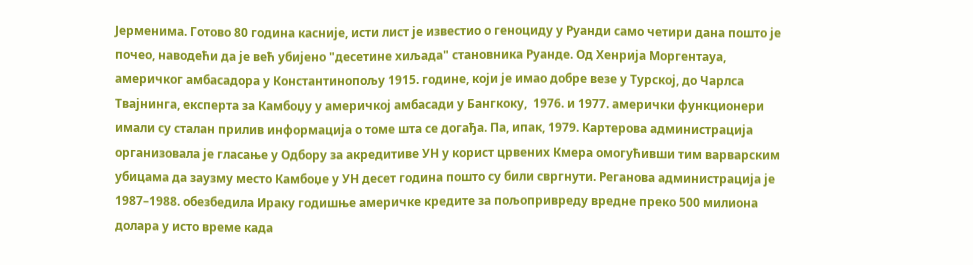Јерменима. Готово 80 година касније, исти лист је известио о геноциду у Руанди само четири дана пошто је почео, наводећи да је већ убијено "десетине хиљада" становника Руанде. Од Хенрија Моргентауа, америчког амбасадора у Константинопољу 1915. године, који је имао добре везе у Турској, до Чарлса Твајнинга, експерта за Камбоџу у америчкој амбасади у Бангкоку,  1976. и 1977. амерички функционери имали су сталан прилив информација о томе шта се догађа. Па, ипак, 1979. Картерова администрација организовала је гласање у Одбору за акредитиве УН у корист црвених Кмера омогућивши тим варварским убицама да заузму место Камбоџе у УН десет година пошто су били свргнути. Реганова администрација је 1987–1988. обезбедила Ираку годишње америчке кредите за пољопривреду вредне преко 500 милиона долара у исто време када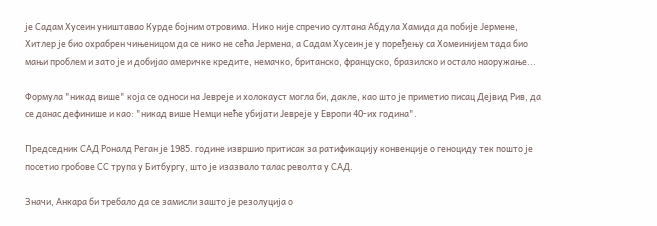је Садам Хусеин уништавао Курде бојним отровима. Нико није спречио султана Абдула Хамида да побије Јермене, Хитлер је био охрабрен чињеницом да се нико не сећа Јермена, а Садам Хусеин је у поређењу са Хомеинијем тада био мањи проблем и зато је и добијао америчке кредите, немачко, британско, француско, бразилско и остало наоружање...

Формула "никад више" која се односи на Јевреје и холокауст могла би, дакле, као што је приметио писац Дејвид Рив, да се данас дефинише и као: "никад више Немци неће убијати Јевреје у Европи 40-их година".

Председник САД Роналд Реган је 1985. године извршио притисак за ратификацију конвенције о геноциду тек пошто је посетио гробове СС трупа у Битбургу, што је изазвало талас револта у САД.

Значи, Анкара би требало да се замисли зашто је резолуција о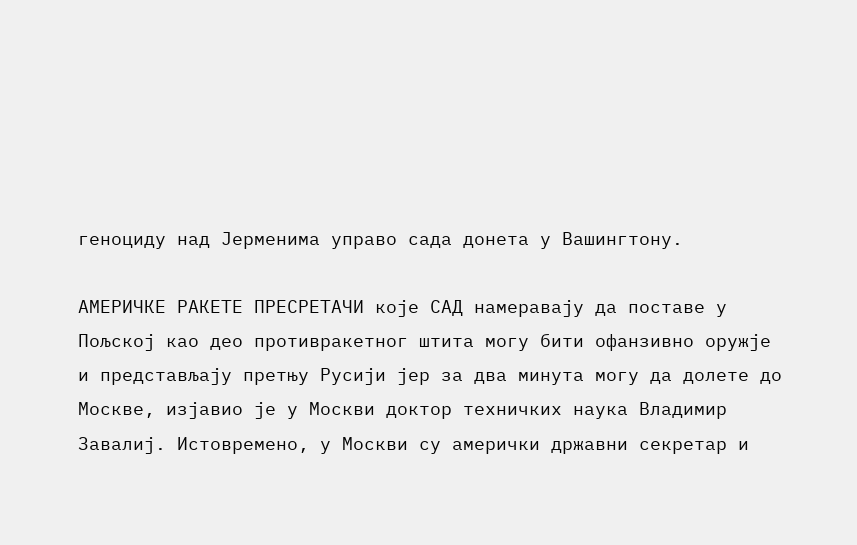геноциду над Јерменима управо сада донета у Вашингтону.

АМЕРИЧКЕ РАКЕТЕ ПРЕСРЕТАЧИ које САД намеравају да поставе у Пољској као део противракетног штита могу бити офанзивно оружје и представљају претњу Русији јер за два минута могу да долете до Москве, изјавио је у Москви доктор техничких наука Владимир Завалиј. Истовремено, у Москви су амерички државни секретар и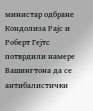министар одбране Кондолиза Рајс и Роберт Гејтс потврдили намере Вашингтона да се антибалистички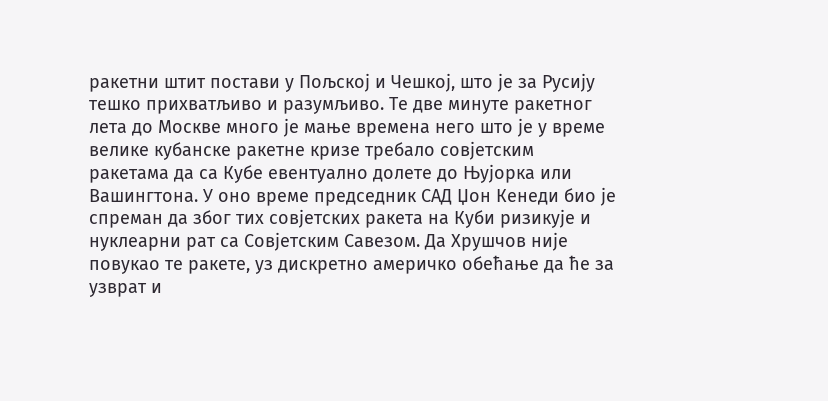ракетни штит постави у Пољској и Чешкој, што је за Русију тешко прихватљиво и разумљиво. Те две минуте ракетног лета до Москве много је мање времена него што је у време велике кубанске ракетне кризе требало совјетским ракетама да са Кубе евентуално долете до Њујорка или Вашингтона. У оно време председник САД Џон Кенеди био је спреман да због тих совјетских ракета на Куби ризикује и нуклеарни рат са Совјетским Савезом. Да Хрушчов није повукао те ракете, уз дискретно америчко обећање да ће за узврат и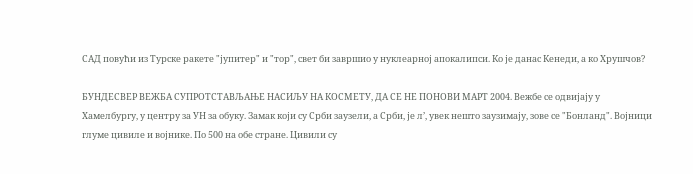САД повући из Турске ракете "јупитер" и "тор", свет би завршио у нуклеарној апокалипси. Ко је данас Кенеди, а ко Хрушчов?

БУНДЕСВЕР ВЕЖБА СУПРОТСТАВЉАЊЕ НАСИЉУ НА КОСМЕТУ, ДА СЕ НЕ ПОНОВИ МАРТ 2004. Вежбе се одвијају у Хамелбургу, у центру за УН за обуку. Замак који су Срби заузели, а Срби, је л’, увек нешто заузимају, зове се "Бонланд". Војници глуме цивиле и војнике. По 500 на обе стране. Цивили су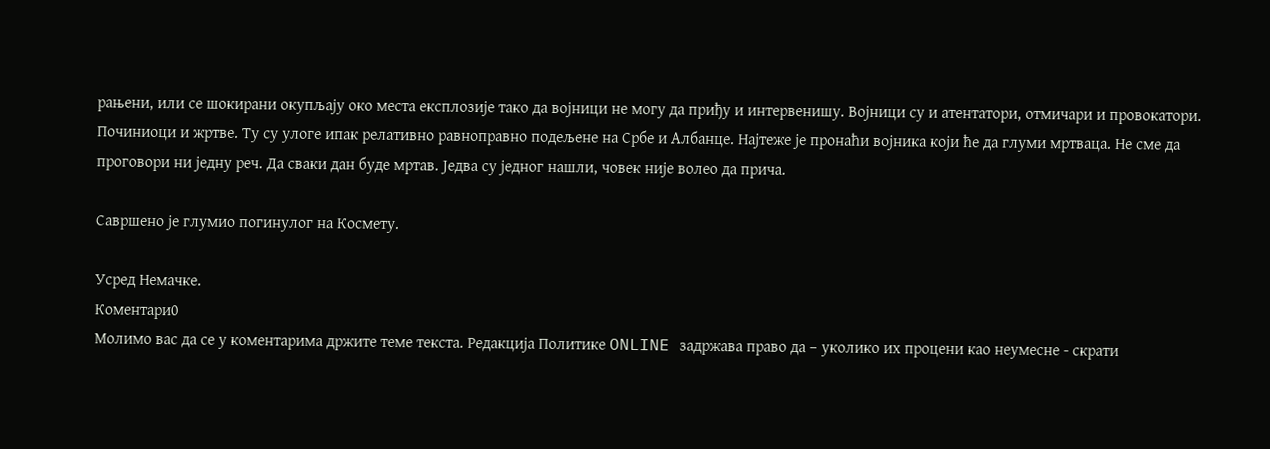рањени, или се шокирани окупљају око места експлозије тако да војници не могу да приђу и интервенишу. Војници су и атентатори, отмичари и провокатори. Починиоци и жртве. Ту су улоге ипак релативно равноправно подељене на Србе и Албанце. Најтеже је пронаћи војника који ће да глуми мртваца. Не сме да проговори ни једну реч. Да сваки дан буде мртав. Једва су једног нашли, човек није волео да прича.

Савршено је глумио погинулог на Космету.

Усред Немачке.
Коментари0
Молимо вас да се у коментарима држите теме текста. Редакција Политике ONLINE задржава право да – уколико их процени као неумесне - скрати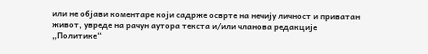или не објави коментаре који садрже осврте на нечију личност и приватан живот, увреде на рачун аутора текста и/или чланова редакције „Политике“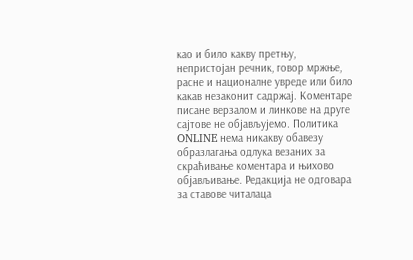као и било какву претњу, непристојан речник, говор мржње, расне и националне увреде или било какав незаконит садржај. Коментаре писане верзалом и линкове на друге сајтове не објављујемо. Политика ONLINE нема никакву обавезу образлагања одлука везаних за скраћивање коментара и њихово објављивање. Редакција не одговара за ставове читалаца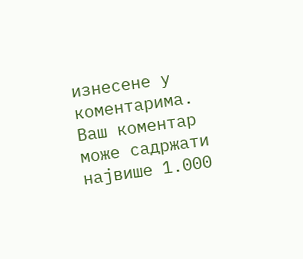изнесене у коментарима. Ваш коментар може садржати највише 1.000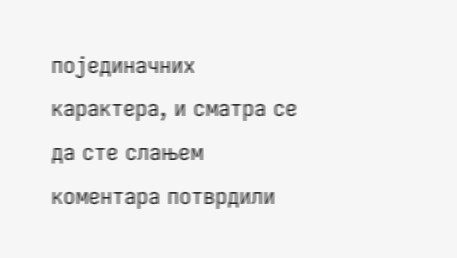појединачних карактера, и сматра се да сте слањем коментара потврдили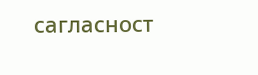сагласност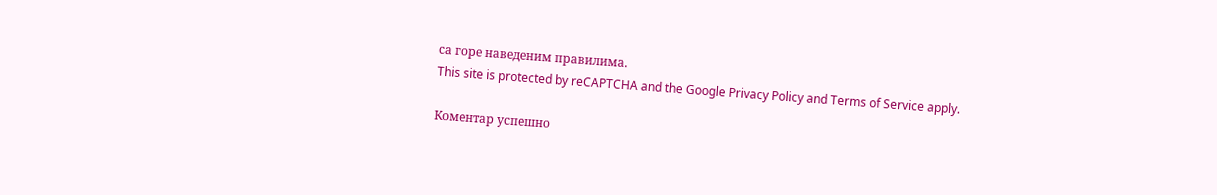са горе наведеним правилима.
This site is protected by reCAPTCHA and the Google Privacy Policy and Terms of Service apply.

Комeнтар успeшно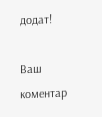додат!

Ваш комeнтар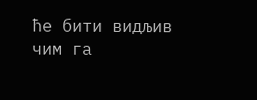ћe бити видљив чим га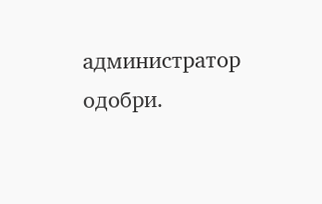администратор одобри.